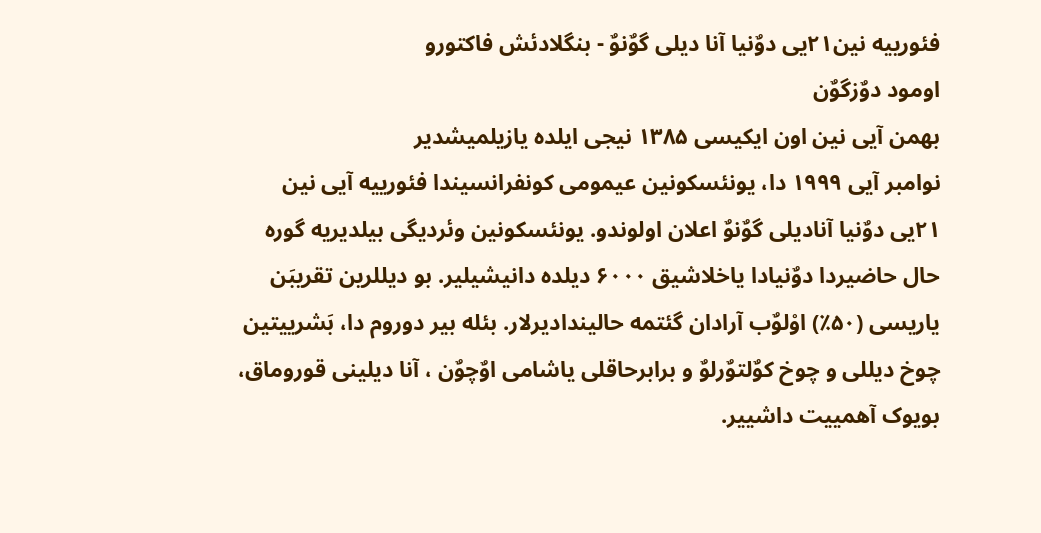فئورییه نین۲۱یی دوٌنیا آنا دیلی گوٌنوٌ - بنگلادئش فاکتورو
اومود دوٌزگوٌن
بهمن آیی نین اون ایکیسی ۱۳۸۵ نیجی ایلده یازیلمیشدیر
نوامبر آیی ۱۹۹۹ دا، یونئسکونین عیمومی کونفرانسیندا فئورییه آیی نین ۲۱یی دوٌنیا آنادیلی گوٌنوٌ اعلان اولوندو. یونئسکونین وئردیگی بیلدیریه گوره حال حاضیردا دوٌنیادا یاخلاشیق ۶۰۰۰ دیلده دانیشیلیر. بو دیللرین تقریبَن یاریسی (۵۰٪) اوْلوٌب آرادان گئتمه حالیندادیرلار. بئله بیر دوروم دا، بَشرییتین چوخ دیللی و چوخ کوٌلتوٌرلوٌ و برابرحاقلی یاشامی اوٌچوٌن ، آنا دیلینی قوروماق، بویوک آهمییت داشییر.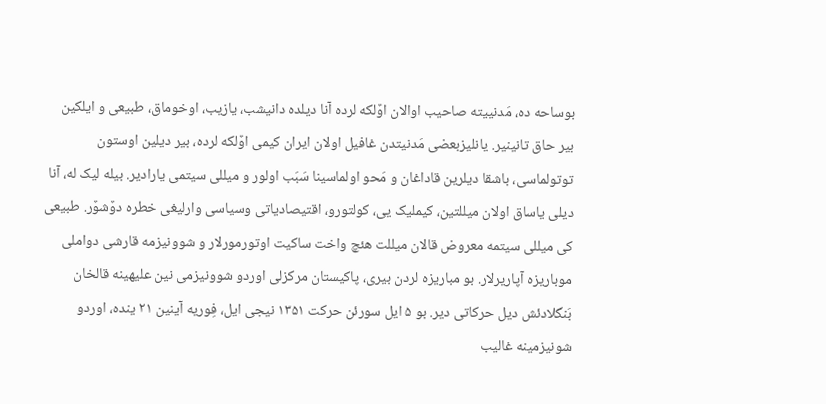بوساحه ده، مَدنییته صاحیب اوالان اوٌلکه لرده آنا دیلده دانیشب، یازیب، اوخوماق، طبیعی و ایلکین بیر حاق تانینیر. یانلیزبعضی مَدنیتدن غافیل اولان ایران کیمی اوٌلکه لرده، بیر دیلین اوستون توتولماسی، باشقا دیلرین قاداغان و مَحو اولماسینا سَبَب اولور و میللی سیتمی یارادیر. بيله لیک له، آنا دیلی یاساق اولان میللتین، کیملیک یی، کولتورو، اقتیصادیاتی وسیاسی وارلیغی خطره دوٌشوٌر. طبیعی کی میللی سیتمه معروض قالان میللت هئچ واخت ساکیت اوتورمورلار و شوونیزمه قارشی دواملی موباریزه آپاریرلار. بو مباریزه لردن بیری، پاکیستان مرکزلی اوردو شوونیزمی نین علیهینه قالخان بَنگلادئش دیل حرکاتی دیر. بو ۵ ایل سورئن حرکت ۱۳۵۱ نیجی ایل، فِوریه آینین ۲۱ ینده، اوردو شونیزمینه غالیب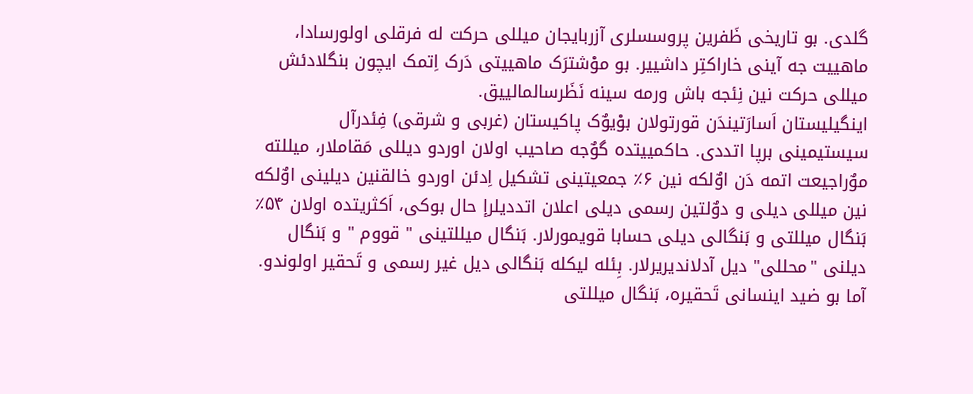گلدی. بو تاریخی ظَفرین پروسسلری آزربایجان میللی حرکت له فرقلی اولورسادا، ماهییت جه آینی خاراکتِر داشییر. بو موْشترَک ماهییتی دَرک اِتمک ایچون بنگلادئش میللی حرکت نین نِئجه باش ورمه سینه نَظَرسالمالییق.
اینگیلیستان اَسارَتیندَن قورتولان بوْیوٌک پاکیستان (غربی و شرقی) فِئدرآل سیستیمینی برپا اتددی. حاکمییتده گوٌجه صاحیب اولان اوردو دیللی مَقاملار، میللته موٌراجیعت اتمه دَن اوٌلکه نین ۶٪ جمعیتینی تشکیل اِدئن اوردو خالقنین دیلینی اوٌلکه نین میللی دیلی و دوٌلتین رسمی دیلی اعلان اتددیلرإ حال بوکی، اَکثریتده اولان ۵۴٪ بَنگال میللتی و بَنگالی دیلی حسابا قویمورلار. بَنگال میللتینی " قووم " و بَنگال دیلنی "محللی" دیل آدلاندیریرلار. بِئله لیکله بَنگالی دیل غیر رسمی و تَحقیر اولوندو. آما بو ضید اینسانی تَحقیره، بَنگال میللتی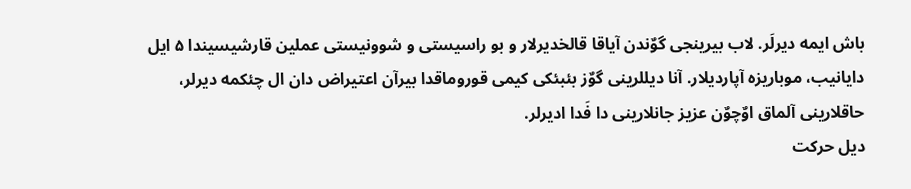باش ایمه دیرلَر. لاب بیرینجی گوٌندن آیاقا قالخدیرلار و بو راسیستی و شوونیستی عملین قارشیسیندا ۵ ایل دایانیب، موباریزه آپاردیلار. آنا دیللرینی گوٌز بئبئکی کیمی قوروماقدا بیرآن اعتیراض دان ال چئکمه دیرلر، حاقلارینی آلماق اوٌچوٌن عزیز جانلارینی دا فَدا ادیرلر.
دیل حرکت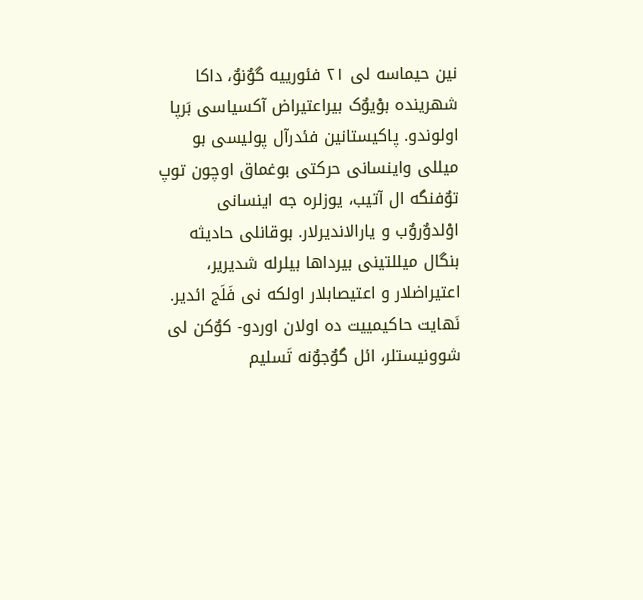نین حیماسه لی ۲۱ فئورییه گوٌنوٌ، داکا شهرینده بوْیوٌک بیراعتیراض آکسیاسی بَرپا اولوندو. پاکیستانین فئدرآل پولیسی بو میللی واینسانی حرکتی بوغماق اوچون توپ توٌفنگه ال آتیب، یوزلره جه اینسانی اوْلدوٌروٌب و یارالاندیرلار. بوقانلی حادیثه بنگال میللتینی بیرداها بیلرله شدیریر، اعتیراضلار و اعتیصابلار اولکه نی فَلَج ائدیر. نَهایت حاکیمییت ده اولان اوردو- کوٌکن لی شوونیستلر، ائل گوٌجوٌنه تَسلیم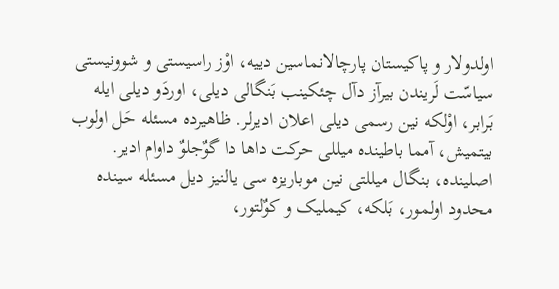اولدولار و پاکیستان پارچالانماسین دییه، اوْز راسیستی و شوونیستی سیاسّت لَریندن بیرآز دآل چئکینب بَنگالی دیلی، اوردَو دیلی ایله بَرابر، اوْلکه نین رسمی دیلی اعلان ادیرلر. ظاهیرده مسئله حَل اولوب بیتمیش، آمما باطینده میللی حرکت داها دا گوٌجلوٌ داوام ادیر.
اصلینده، بنگال میللتی نین موباریزه سی یالنیز دیل مسئله سینده محدود اولمور، بَلکه، کیملیک و کوٌلتور،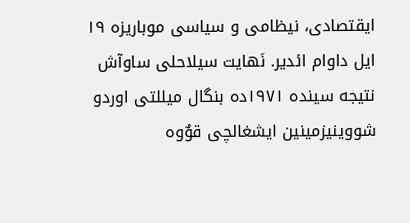ایقتصادی، نیظامی و سیاسی موباریزه ۱۹ ایل داوام ائدیر. نَهایت سیلاحلی ساوآش نتیجه سینده ۱۹۷۱ده بنگال میللتی اوردو شووینیزمینین ایشغالچی قوٌوه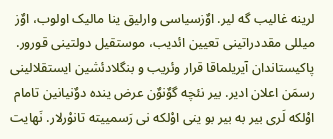لرینه غالیب گه لیر. اوٌزسیاسی وارلیق ینا مالیک اولوب، اوٌز میللی مقددراتینی تعیین ائدیب، موستقیل دولتینی قورور. پاکیستاندان آیریلماقا قرار وئریب و بنگلادئشین ایستقلالینی رسمَن اعلان ادیر. بیر نئچه گوٌنوٌن عرض ینده دوٌنیانین تامام اوْلکه لَری بیر به بیر بو ینی اوْلکه نی رَسمییته تانوْرلار. نَهایت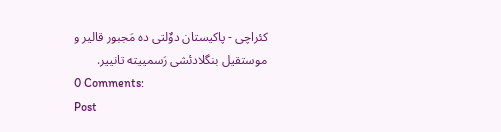کئراچی - پاکیستان دوٌلتی ده مَجبور قالیر و موستقیل بنگلادئشی رَسمییته تانییر.
0 Comments:
Post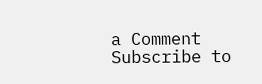a Comment
Subscribe to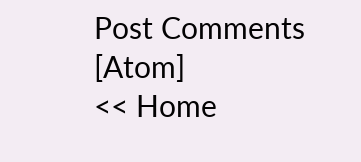Post Comments [Atom]
<< Home